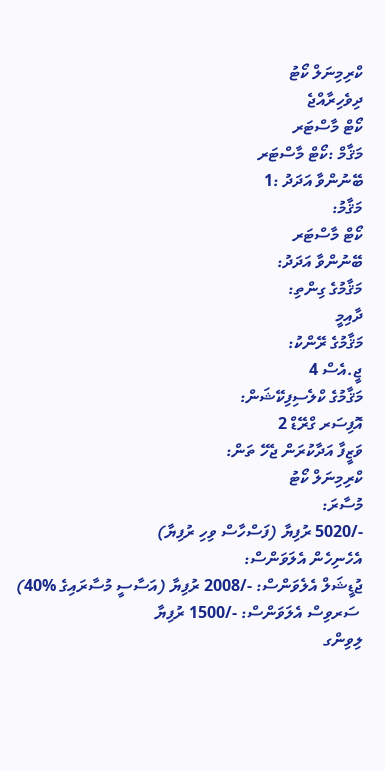ކްރިމިނަލް ކޯޓު
ދިވެހިރާއްޖެ
ކޯޓް މާސްޓަރ
މަޤާމް :ކޯޓް މާސްޓަރ
ބޭނުންވާ އަދަދު :1
މަޤާމު:
ކޯޓް މާސްޓަރ
ބޭނުންވާ އަދަދު:
މަޤާމުގެ ގިންތި:
ދާއިމީ
މަޤާމުގެ ރޭންކު:
ޖީ.އެސް 4
މަޤާމުގެ ކްލެސިފިކޭޝަން:
އޮފިސަރ ގްރޭޑް 2
ވަޒީފާ އަދާކުރަން ޖެހޭ ތަން:
ކްރިމިނަލް ކޯޓު
މުސާރަ:
-/5020 ރުފިޔާ (ފަސްހާސް ވިހި ރުފިޔާ)
އެހެނިހެން އެލަވަންސް:
ޖުޑީޝަލް އެލެވަންސް: -/2008 ރުފިޔާ (އަސާސީ މުސާރައިގެ %40)
 ސަރވިސް އެލަވަންސް: -/1500 ރުފިޔާ
ލިވިންގ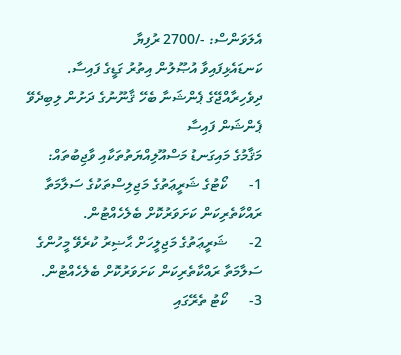އެލަވަންސް: -/2700 ރުފިޔާ
ކަނޑައެޅިފައިވާ އުޞޫލުން އިތުރު ގަޑީގެ ފައިސާ.
ދިވެހިރާއްޖޭގެ ޕެންޝަނާ ބެހޭ ޤާނޫނުގެ ދަށުން ލިބިދެވޭ ޕެންޝަން ފައިސާ
މަޤާމުގެ މައިގަނޑު މަސްއޫލިއްޔަތުތަކާއި ވާޖިބުތައް:
1-      ކޯޓުގެ ޝަރީޢަތުގެ މަޖިލިސްތަކުގެ ސަލާމަތާ ރައްކާތެރިކަން ކަށަވަރުކޮށް ބެލެހެއްޓުން.
2-      ޝަރީޢަތުގެ މަޖިލީހަށް ޙާޟިރު ކުރެވޭ މީހުންގެ ސަލާމަތާ ރައްކާތެރިކަން ކަށަވަރުކޮށް ބެލެހެއްޓުން.
3-      ކޯޓު ތެރޭގައި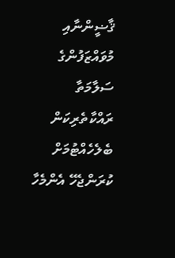ޤާޟީންނާއި މުވައްޒަފުންގެ ސަލާމަތާ ރައްކާތެރިކަން ބެލެހެއްޓުމަށް ކުރަންޖެހޭ އެންމެހާ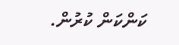ކަންކަން ކުރުން.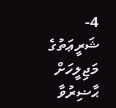4-      ޝަރީޢަތުގެ މަޖިލީހަށް ޙާޟިރުވާ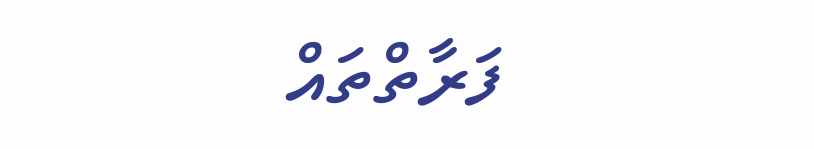ފަރާތްތައް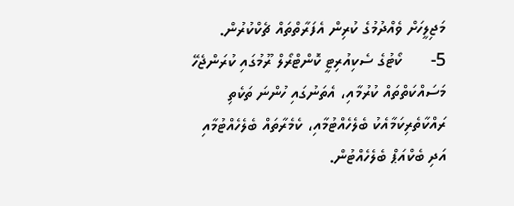މަޖިލީހަށް ވެއްދުމުގެ ކުރިން އެފަރާތްތައް ޗެކްކުރުން.
5-      ކޯޓުގެ ސެކިއުރިޓީ ކޮންޓްރޯލް ރޫމުގައި ކުރަންޖެހޭ މަސައްކަތްތައް ކުރުމާއި، އެތަނުގައި ހުންނަ ތަކެތި ރައްކާތެރިކަމާއެކު ބެލެހެއްޓުމާއި، ކެމެރާތައް ބެލެހެއްޓުމާއި އަދި ބެކްއަޕް ބެލެހެއްޓުން.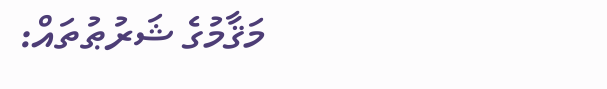މަޤާމުގެ ޝަރުޠުތައް: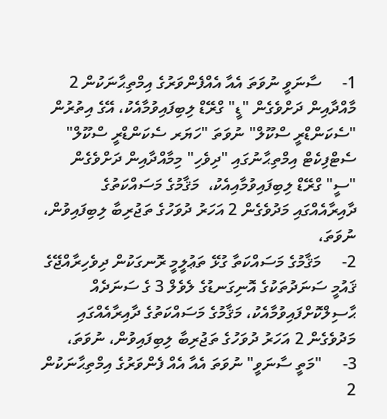1-     ސާނަވީ ނުވަތަ އެއާ އެއްފެންވަރުގެ އިމްތިޙާނަކުން 2 މާއްދާއިން ދަށްވެގެން "ޑީ" ގްރޭޑް ލިބިފައިވުމާއެކު، އޭގެ އިތުރުން "ސެކަންޑްރީ ސްކޫލް" ނުވަތަ "ހަޔަރ ސެކަންޑްރީ ސްކޫލް" ސެޓްފިކެޓް އިމްތިޙާނުގައި "ދިވެހި" މިމާއްދާއިން ދަށްވެގެން "ސީ" ގްރޭޑް ލިބިފައިވުމާއިއެކު،  މަޤާމުގެ މަސައްކަތުގެ ދާއިރާއެއްގައި މަދުވެގެން 2 އަހަރު ދުވަހުގެ ތަޖުރިބާ ލިބިފައިވުން، ނުވަތަ،
2-     މަޤާމުގެ މަސައްކަތާ ގުޅޭ ތަޢުލީމީ ރޮނގަކުން ދިވެހިރާއްޖޭގެ ޤައުމީ ސަނަދުތަކުގެ އޮނިގަނޑުގެ ލެވެލް 3 ގެ ސަނަދެއް ޙާސިލްކޮށްފައިވުމާއެކު، މަޤާމުގެ މަސައްކަތުގެ ދާއިރާއެއްގައި މަދުވެގެން 2 އަހަރު ދުވަހުގެ ތަޖުރިބާ ލިބިފައިވުން، ނުވަތަ،
3-     "މަތީ ސާނަވީ" ނުވަތަ އެއާ އެއް ފެންވަރުގެ އިމްތިޙާނަކުން 2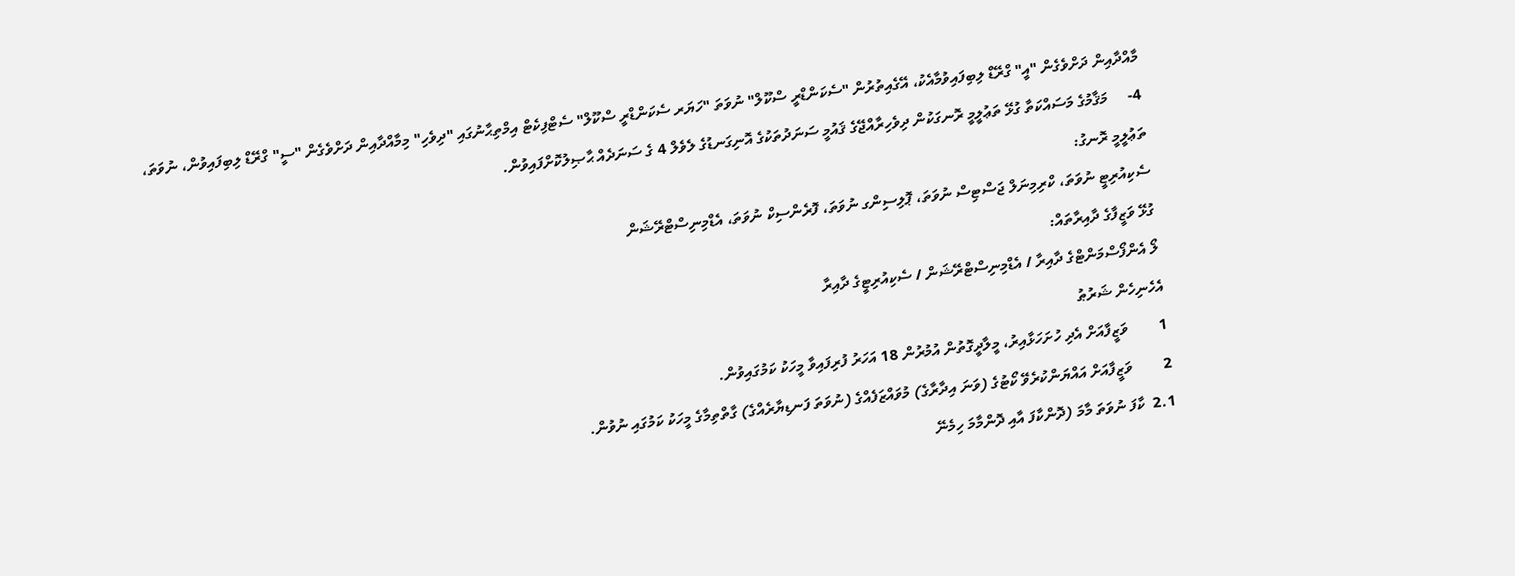މާއްދާއިން ދަށްވެގެން "އީ" ގްރޭޑް ލިބިފައިވުމާއެކު، އޭގެއިތުރުން "ސެކަންޑްރީ ސްކޫލް" ނުވަތަ "ހަޔަރ ސެކަންޑްރީ ސްކޫލް" ސެޓްފިކެޓް އިމްތިޙާނުގައި "ދިވެހި" މިމާއްދާއިން ދަށްވެގެން "ސީ" ގްރޭޑް ލިބިފައިވުން، ނުވަތަ،
4-     މަޤާމުގެ މަސައްކަތާ ގުޅޭ ތަޢުލީމީ ރޮނގަކުން ދިވެހިރާއްޖޭގެ ޤައުމީ ސަނަދުތަކުގެ އޮނިގަނޑުގެ ލެވެލް 4 ގެ ސަނަދެއް ޙާޞިލުކޮށްފައިވުން.
ތަޢުލީމީ ރޮނގު:
ސެކިއުރިޓީ ނުވަތަ، ކްރިމިނަލް ޖަސްޓިސް ނުވަތަ، ޕޮލިސިންގ ނުވަތަ، ފޮރެންސިކް ނުވަތަ، އެޑްމިނިސްޓްރޭޝަން
ގުޅޭ ވަޒީފާގެ ދާއިރާތައް:
ލޯ އެންފޯސްމަންޓްގެ ދާއިރާ / އެޑްމިނިސްޓްރޭޝަން / ސެކިއުރިޓީގެ ދާއިރާ
އެހެނިހެން ޝަރުޠު
1        ވަޒީފާއަށް އެދި ހުށަހަޅާއިރު، މީލާދީގޮތުން އުމުރުން 18 އަހަރު ފުރިފައިވާ މީހަކު ކަމުގައިވުން.
2        ވަޒީފާއަށް އައްޔަންކުރެވޭ ކޯޓުގެ (ވަނަ އިދާރާގެ) މުވައްޒަފެއްގެ (ނުވަތަ ފަނޑިޔާރެއްގެ) ގާތްތިމާގެ މީހަކު ކަމުގައި ނުވުން.
2.1  ކާފަ ނުވަތަ މާމަ (ދޮންކާފަ އާއި ދޮންމާމަ ހިމެނޭ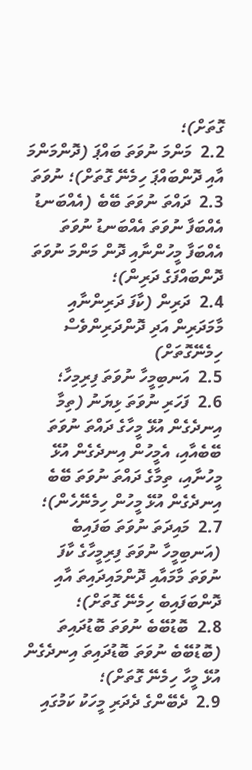ގޮތަށް)؛
2.2  މަންމަ ނުވަތަ ބައްޕަ (ދޮންމަންމަ އާއި ދޮންބައްޕަ ހިމެނޭ ގޮތަށް)؛ ނުވަތަ
2.3  ދައްތަ ނުވަތަ ބޭބެ (އެއްބަނޑު އެއްބަފާ ނުވަތަ އެއްބަނޑު ނުވަތަ އެއްބަފާ މީހުންނާއި ދޮން މަންމަ ނުވަތަ ދޮންބައްފަގެ ދަރިން)؛
2.4  ދަރިން (ކާފަ ދަރިންނާއި މާމަދަރިން އަދި ދޮންދަރިންވެސް ހިމެނޭގޮތަށް)
2.5  އަނބިމީހާ ނުވަތަ ފިރިމިހާ؛
2.6  ފަހަރި ނުވަތަ ޅިޔަނު (ތިމާ އިނދެގެން އުޅޭ މީހާގެ ދައްތަ ނުވަތަ ބޭބެއާއި، އެމީހުން އިނދެގެން އުޅޭ މީހުނާއި، ތިމާގެ ދައްތަ ނުވަތަ ބޭބެ އިނދެގެން އުޅޭ މީހުން ހިމެނޭހެން)؛
2.7  މައިދަތަ ނުވަތަ ބަފައިބެ (އަނބިމީހާ ނުވަތަ ފިރިމީހާގެ ކާފަ ނުވަތަ މާމައާއި ދޮންމައިދައިތަ އާއި ދޮންބަފައިބެ ހިމެނޭ ގޮތަށް)؛
2.8  ބޮޑުބޭބެ ނުވަތަ ބޮޑުދައިތަ (ބޮޑުބޭބެ ނުވަތަ ބޮޑުދައިތަ އިނދެގެން އުޅޭ މީހާ ހިމެނޭ ގޮތަށް)؛
2.9  ދެބޭންގެ ދެދަރި މީހަކު ކަމުގައި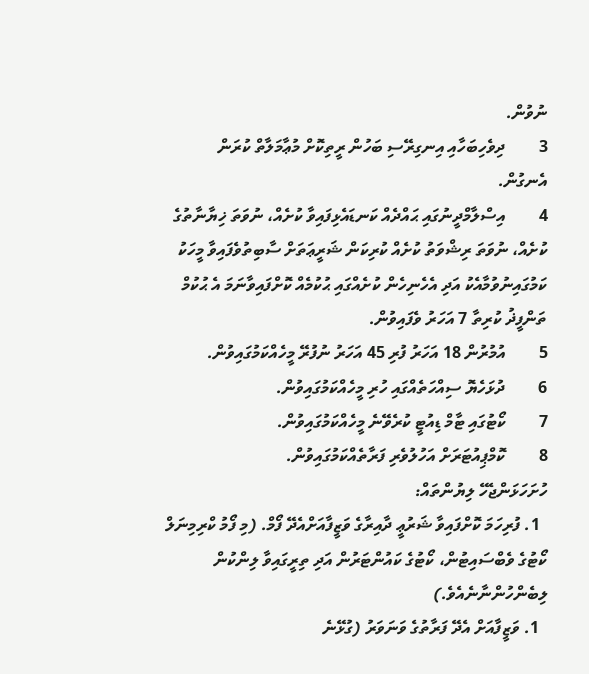ނުވުން.
3        ދިވެހިބަހާއި އިނގިރޭސި ބަހުން ރީތިކޮށް މުޢާމަލާތް ކުރަން އެނގުން.
4        އިސްލާމްދީނުގައި ޙައްދެއް ކަނޑައެޅިފައިވާ ކުށެއް، ނުވަތަ ޚިޔާނާތުގެ ކުށެއް، ނުވަތަ ރިޝްވަތު ކުށެއް ކުރިކަން ޝަރީޢަތަށް ސާބިތުވެފައިވާ މީހަކު ކަމުގައިނުވުމާއެކު އަދި އެހެނިހެން ކުށެއްގައި ޙުކުމެއް ކޮށްފައިވާނަމަ އެ ޙުކުމް ތަންފީޛު ކުރިތާ 7 އަހަރު ވެފައިވުން.
5        އުމުރުން 18 އަހަރު ފުރި 45 އަހަރު ނުފުރޭ މީހެއްކަމުގައިވުން.
6        ދުޅަހެޔޮ ސިއްހަތެއްގައި ހުރި މީހެއްކަމުގައިވުން.
7        ކޯޓުގައި ޓާމް ޑިއުޓީ ކުރެވޭނެ މީހެއްކަމުގައިވުން.
8        ކޮމްޕިއުޓަރަށް އަހުލުވެރި ފަރާތެއްކަމުގައިވުން.
ހުށަހަޅަންޖެހޭ ލިޔުންތައް:
  1. ފުރިހަމަ ކޮށްފައިވާ ޝަރުޢީ ދާއިރާގެ ވަޒީފާއަށްއެދޭ ފޯމް. (މި ފޯމު ކްރިމިނަލް ކޯޓުގެ ވެބްސައިޓުން، ކޯޓުގެ ކައުންޓަރުން އަދި ތިރީގައިވާ ލިންކުން ލިބެންހުންނާނެއެވެ.)
  1. ވަޒީފާއަށް އެދޭ ފަރާތުގެ ވަނަވަރު (ގުޅޭނެ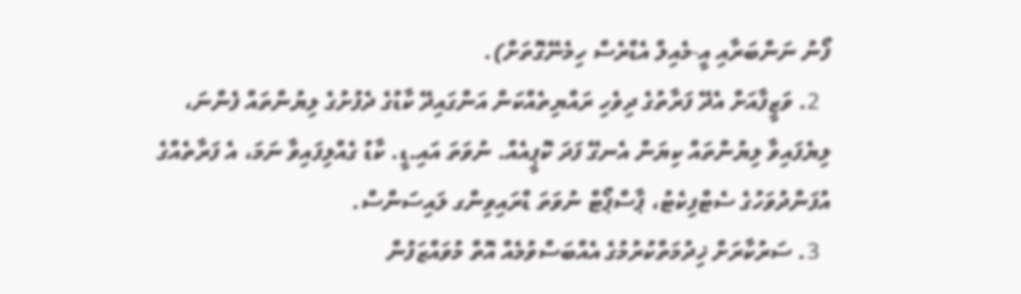ފޯނު ނަންބަރާއި އީ-މެއިލް އެޑްރެސް ހިމެނޭގޮތަށް).
  2. ވަޒީފާއަށް އެދޭ ފަރާތުގެ ދިވެހި ރައްޔިތެއްކަން އަންގައިދޭ ކާޑުގެ ދެފުށުގެ ލިޔުންތައް ފެންނަ، ލިޔެފައިވާ ލިޔުންތައް ކިޔަން އެނގޭ ފަދަ ކޮޕީއެއް. ނުވަތަ އައި.ޑީ. ކާޑު ގެއްލިފައިވާ ނަމަ، އެ ފަރާތެއްގެ އުފަންދުވަހުގެ ސެޓްފިކެޓު، ޕާސްޕޯޓް ނުވަތަ ޑްރައިވިންގ ލައިސަންސް.
  3. ސަރުކާރަށް ޚިދުމަތްކުރުމުގެ އެއްބަސްވުމެއް އޮތް މުވައްޒަފުން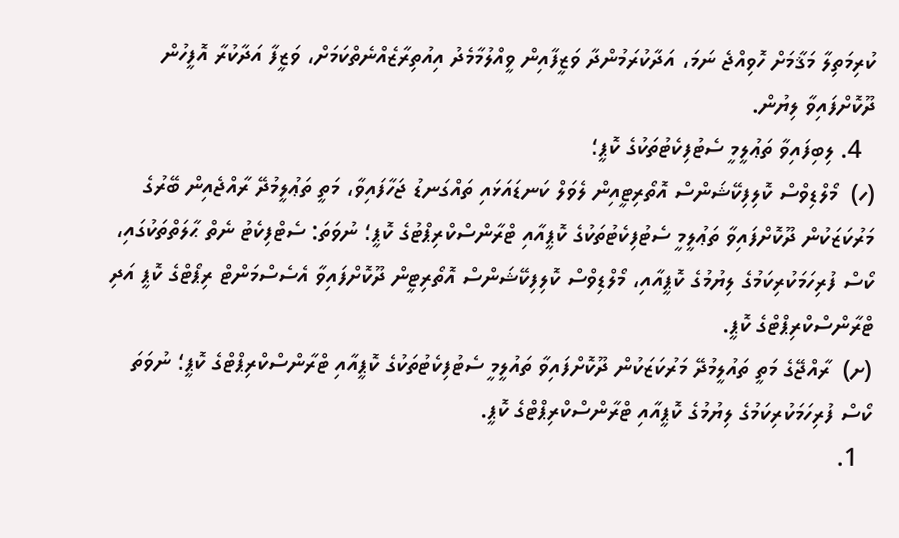ކުރިމަތިލާ މަޤާމަށް ހޮވިއްޖެ ނަމަ، އަދާކުރަމުންދާ ވަޒީފާއިން ވީއްލުމާމެދު އިއުތިރާޒެއްނެތްކަމަށް، ވަޒީފާ އަދާކުރާ އޮފީހުން ދޫކޮށްފައިވާ ލިޔުން.
  4. ލިބިފައިވާ ތަޢުލީމީ ސެޓުފިކެޓުތަކުގެ ކޮޕީ؛
(ހ)  މޯލްޑިވްސް ކޮލިފިކޭޝަންސް އޮތޯރިޓީއިން ލެވަލް ކަނޑައަޅައި ތައްގަނޑު ޖަހާފައިވާ، މަތީ ތަޢުލީމުދޭ ރާއްޖެއިން ބޭރުގެ މަރުކަޒަކުން ދޫކޮށްފައިވާ ތަޢުލީމީ ސެޓުފިކެޓުތަކުގެ ކޮޕީއާއި ޓްރާންސްކްރިޕްޓުގެ ކޮޕީ؛ ނުވަތަ: ސެޓްފިކެޓު ނެތް ޙާލަތްތަކުގައި، ކޯސް ފުރިހަމަކުރިކަމުގެ ލިޔުމުގެ ކޮޕީއާއި، މޯލްޑިވްސް ކޮލިފިކޭޝަންސް އޮތޯރިޓީން ދޫކޮށްފައިވާ އެސެސްމަންޓް ރިޕޯޓްގެ ކޮޕީ އަދި ޓްރާންސްކްރިޕްޓްގެ ކޮޕީ.
(ށ)  ރާއްޖޭގެ މަތީ ތައުލީމުދޭ މަރުކަޒަކުން ދޫކޮށްފައިވާ ތައުލީމީ ސެޓުފިކެޓުތަކުގެ ކޮޕީއާއި ޓްރާންސްކްރިޕްޓްގެ ކޮޕީ؛ ނުވަތަ ކޯސް ފުރިހަމަކުރިކަމުގެ ލިޔުމުގެ ކޮޕީއާއި ޓްރާންސްކްރިޕްޓްގެ ކޮޕީ.
  1.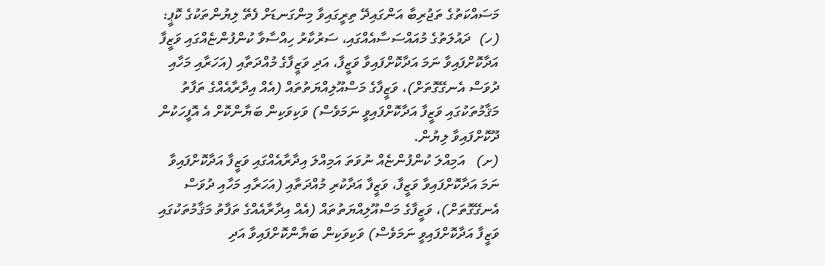މަސައްކަތުގެ ތަޖުރިބާ އަންގައިދޭ ތިރީގައިވާ މިންގަނޑަށް ފެތޭ ލިޔުންތަކުގެ ކޮޕީ:
(ހ)  ދައުލަތުގެ މުއައްސަސާއެއްގައި، ސަރުކާރު ހިއްސާވާ ކުންފުންޏެއްގައި ވަޒީފާ އަދާކޮށްފައިވާ ނަމަ އަދާކޮށްފައިވާ ވަޒީފާ، އަދި ވަޒީފާގެ މުއްދަތާއި (އަހަރާއި މަހާއި ދުވަސް އެނގޭގޮތަށް)، ވަޒީފާގެ މަސްއޫލިއްޔަތުތައް (އެއް އިދާރާއެއްގެ ތަފާތު މަޤާމުތަކުގައި ވަޒީފާ އަދާކޮށްފައިވީ ނަމަވެސް) ވަކިވަކިން ބަޔާންކޮށް އެ އޮފީހަކުން ދޫކޮށްފައިވާ ލިޔުން.
(ށ)   އަމިއްލަ ކުންފުންޏެއް ނުވަތަ އަމިއްލަ އިދާރާއެއްގައި ވަޒީފާ އަދާކޮށްފައިވާ ނަމަ އަދާކޮށްފައިވާ ވަޒީފާ، ވަޒީފާ އަދާކުރި މުއްދަތާއި (އަހަރާއި މަހާއި ދުވަސް އެނގޭގޮތަށް)، ވަޒީފާގެ މަސްއޫލިއްޔަތުތައް (އެއް އިދާރާއެއްގެ ތަފާތު މަޤާމުތަކުގައި ވަޒީފާ އަދާކޮށްފައިވީ ނަމަވެސް) ވަކިވަކިން ބަޔާންކޮށްފައިވާ އަދި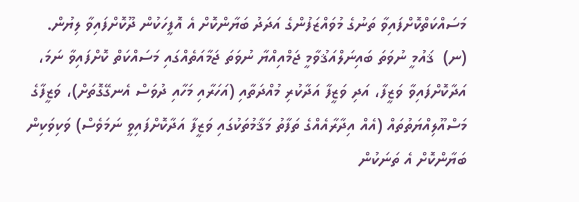މަސައްކަތްކޮށްފައިވާ ތަނުގެ މުވައްޒަފުންގެ އަދަދު ބަޔާންކޮށް އެ އޮފީހަކުން ދޫކޮށްފައިވާ ލިޔުން.
(ނ)  ޤައުމީ ނުވަތަ ބައިނަލްއަޤުވާމީ ޖަމްއިއްޔާ ނުވަތަ ޖަމާއަތެއްގައި މަސައްކަތް ކޮށްފައިވާ ނަމަ، އަދާކޮށްފައިވާ ވަޒީފާ، އަދި ވަޒީފާ އަދާކުރި މުއްދަތާއި (އަހަރާއި މަހާއި ދުވަސް އެނގޭގޮތަށް)، ވަޒީފާގެ މަސްއޫލިއްޔަތުތައް (އެއް އިދާރާއެއްގެ ތަފާތު މަޤާމުތަކުގައި ވަޒީފާ އަދާކޮށްފައިވީ ނަމަވެސް) ވަކިވަކިން ބަޔާންކޮށް އެ ތަނަކުން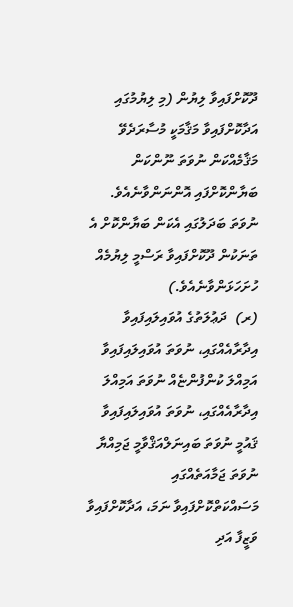ދޫކޮށްފައިވާ ލިޔުން (މި ލިޔުމުގައި އަދާކޮށްފައިވާ މަޤާމަކީ މުސާރަދެވޭ މަޤާމެއްކަން ނުވަތަ ނޫންކަން ބަޔާންކޮށްފައި އޮންނަންވާނެއެވެ. ނުވަތަ ބަދަލުގައި އެކަން ބަޔާންކޮށް އެ ތަނަކުން ދޫކޮށްފައިވާ ރަސްމީ ލިޔުމެއް ހުށަހަޅަންވާނެއެވެ.)
(ރ)  ދަޢުލަތުގެ އުވައިލައިފައިވާ އިދާރާއެއްގައި، ނުވަތަ އުވައިލައިފައިވާ އަމިއްލަ ކުންފުންޏެއް ނުވަތަ އަމިއްލަ އިދާރާއެއްގައި، ނުވަތަ އުވައިލައިފައިވާ ޤައުމީ ނުވަތަ ބައިނަލްއަޤްވާމީ ޖަމިއްޔާ ނުވަތަ ޖަމާއަތެއްގައި މަސައްކަތްކޮށްފައިވާ ނަމަ، އަދާކޮށްފައިވާ ވަޒީފާ އަދި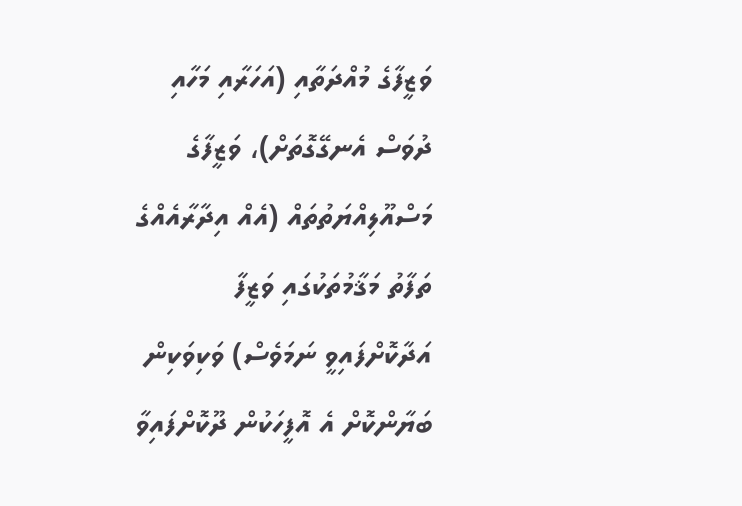ވަޒީފާގެ މުއްދަތާއި (އަހަރާއި މަހާއި ދުވަސް އެނގޭގޮތަށް)، ވަޒީފާގެ މަސްއޫލިއްޔަތުތައް (އެއް އިދާރާއެއްގެ ތަފާތު މަޤާމުތަކުގައި ވަޒީފާ އަދާކޮށްފައިވީ ނަމަވެސް) ވަކިވަކިން ބަޔާންކޮށް އެ އޮފީހަކުން ދޫކޮށްފައިވާ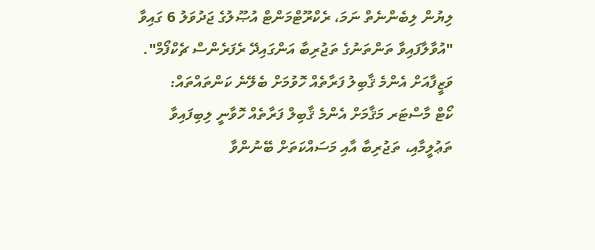ލިޔުން ލިބެންނެތް ނަމަ، ރެކްރޫޓްމަންޓް އުޞޫލުގެ ޖަދުވަލު 6 ގައިވާ "އުވާލާފައިވާ ތަންތަނުގެ ތަޖުރިބާ އަންގައިދޭ ރެފަރެންސް ޗެކްފޯމް".
ވަޒީފާއަށް އެންމެ ޤާބިލު ފަރާތެއް ހޮވުމަށް ބެލޭނެ ކަންތައްތައް:
ކޯޓް މާސްޓަރ މަޤާމަށް އެންމެ ޤާބިލް ފަރާތެއް ހޮވާނީ ލިބިފައިވާ ތަޢުލީމާއި، ތަޖުރިބާ އާއި މަސައްކަތަށް ބޭނުންވާ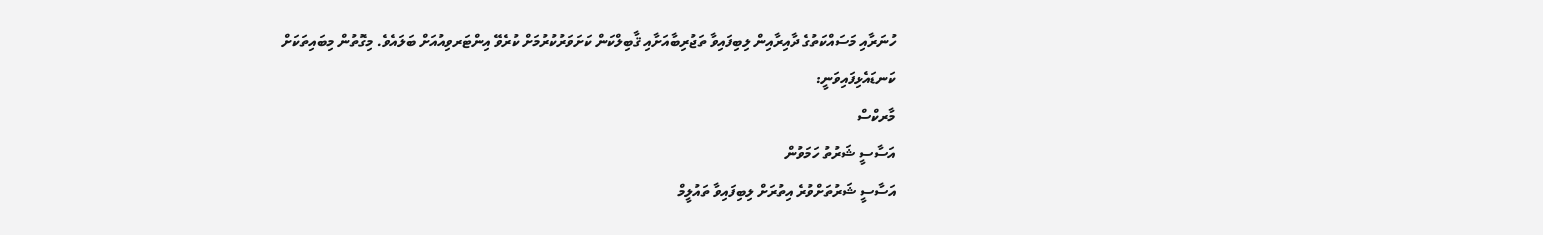ހުނަރާއި މަސައްކަތުގެ ދާއިރާއިން ލިބިފައިވާ ތަޖުރިބާއަށާއި ޤާބިލްކަން ކަށަވަރުކުރުމަށް ކުރެވޭ އިންޓަރވިއުއަށް ބަލައެވެ. މިގޮތުން މިބައިތަކަށް ކަނޑައެޅިފައިވަނީ:
މާރކްސް
އަސާސީ ޝަރުތު ހަމަވުން
އަސާސީ ޝަރުތަށްވުރެ އިތުރަށް ލިބިފައިވާ ތައުލީމް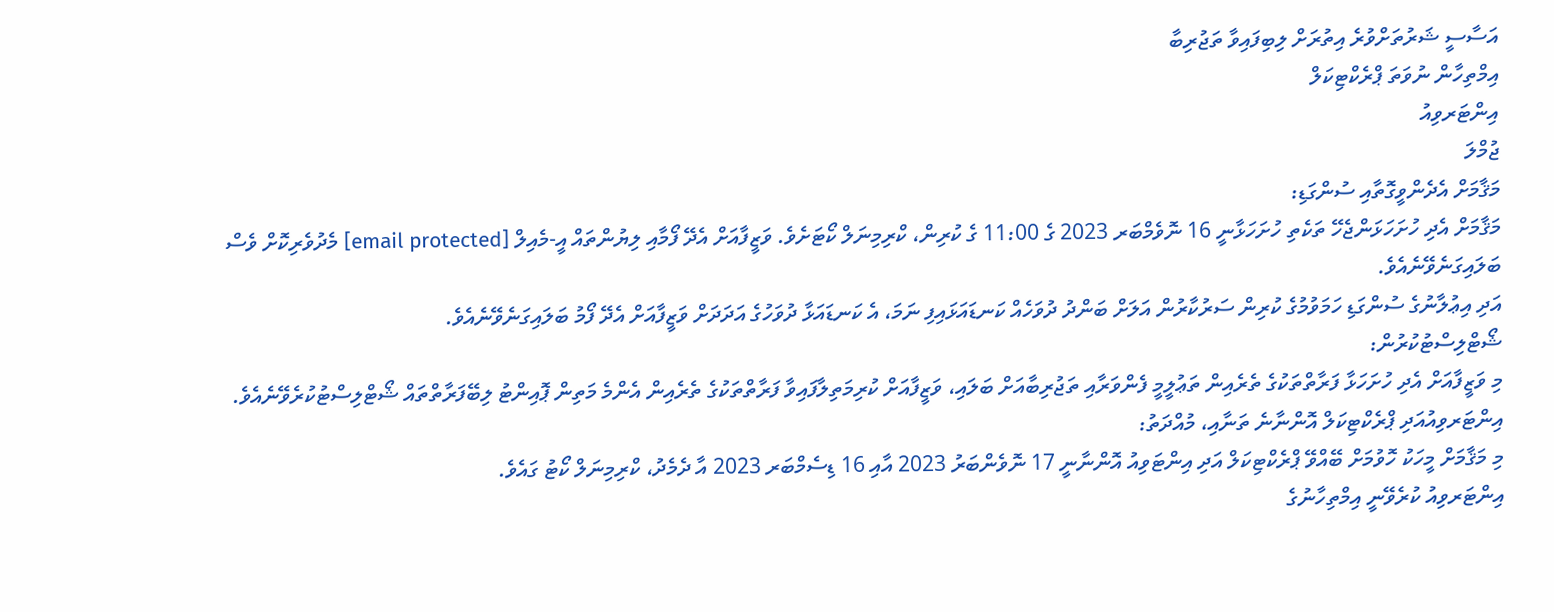އަސާސީ ޝަރުތަށްވުރެ އިތުރަށް ލިބިފައިވާ ތަޖުރިބާ
އިމްތިހާން ނުވަތަ ޕްރެކްޓިކަލް
އިންޓަރވިއު
ޖުމްލަ
މަޤާމަށް އެދެންވީގޮތާއި ސުންގަޑި:
މަޤާމަށް އެދި ހުށަހަޅަންޖެހޭ ތަކެތި ހުށަހަޅާނީ 16 ނޮވެމްބަރ 2023 ގެ 11:00 ގެ ކުރިން، ކްރިމިނަލް ކޯޓަށެވެ. ވަޒީފާއަށް އެދޭ ފޯމާއި ލިޔުންތައް އީ-މެއިލް [email protected] މެދުވެރިކޮށް ވެސް ބަލައިގަނެވޭނެއެވެ.
އަދި އިޢުލާނުގެ ސުންގަޑި ހަމަވުމުގެ ކުރިން ސަރުކާރުން އަލަށް ބަންދު ދުވަހެއް ކަނޑައަޅައިފި ނަމަ، އެ ކަނޑައަޅާ ދުވަހުގެ އަދަދަށް ވަޒީފާއަށް އެދޭ ފޯމު ބަލައިގަނެވޭނެއެވެ.
ޝޯޓްލިސްޓުކުރުން:
މި ވަޒީފާއަށް އެދި ހުށަހަޅާ ފަރާތްތަކުގެ ތެރެއިން ތަޢުލީމީ ފެންވަރާއި ތަޖުރިބާއަށް ބަލައި، ވަޒީފާއަށް ކުރިމަތިލާފައިވާ ފަރާތްތަކުގެ ތެރެއިން އެންމެ މަތިން ޕޮއިންޓު ލިބޭފަރާތްތައް ޝޯޓްލިސްޓުކުރެވޭނެއެވެ.
އިންޓަރވިއުއަދި ޕްރެކްޓިކަލް އޮންނާނެ ތަނާއި، މުއްދަތު:
މި މަޤާމަށް މީހަކު ހޮވުމަށް ބޭއްވޭ ޕްރެކްޓިކަލް އަދި އިންޓަވިއު އޮންނާނީ 17 ނޮވެންބަރު 2023 އާއި 16 ޑިސެމްބަރ 2023 އާ ދެމެދު، ކްރިމިނަލް ކޯޓު ގައެވެ.
އިންޓަރވިއު ކުރެވޭނީ އިމްތިހާނުގެ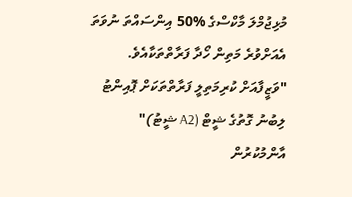މުޅިޖުމްލަ މާކްސްގެ %50 އިންސައްތަ ނުވަތަ އެއަށްވުރެ މަތިން ހޯދާ ފަރާތްތަކާއެވެ.
"ވަޒީފާއަށް ކުރިމަތިލީ ފަރާތްތަކަށް ޕޮއިންޓު ލިބުނު ގޮތުގެ ޝީޓް (A2 ޝީޓު)" އާންމުކުރުން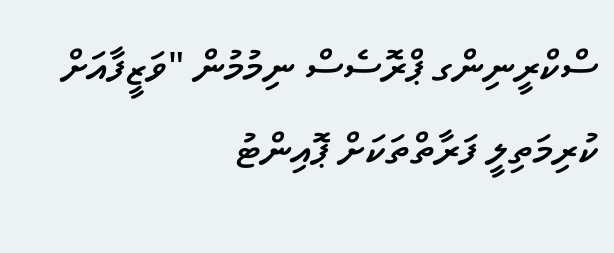ސްކްރީނިންގ ޕްރޮސެސް ނިމުމުން "ވަޒީފާއަށް ކުރިމަތިލީ ފަރާތްތަކަށް ޕޮއިންޓު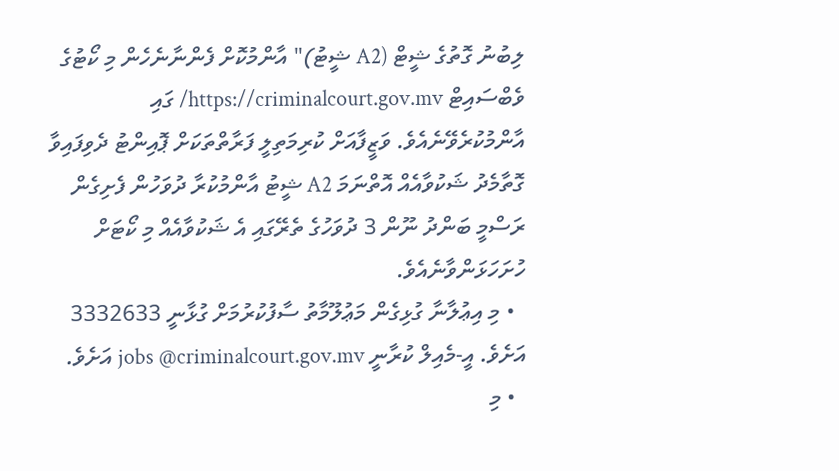ލިބުނު ގޮތުގެ ޝީޓް (A2 ޝީޓު)" އާންމުކޮށް ފެންނާނެހެން މި ކޯޓުގެ ވެބްސައިޓް https://criminalcourt.gov.mv/ ގައި އާންމުކުރެވޭނެއެވެ. ވަޒީފާއަށް ކުރިމަތިލީ ފަރާތްތަކަށް ޕޮއިންޓު ދެވިފައިވާ ގޮތާމެދު ޝަކުވާއެއް އޮތްނަމަ A2 ޝީޓު އާންމުކުރާ ދުވަހުން ފެށިގެން ރަސްމީ ބަންދު ނޫން 3 ދުވަހުގެ ތެރޭގައި އެ ޝަކުވާއެއް މި ކޯޓަށް ހުށަހަޅަންވާނެއެވެ.
  • މި އިޢުލާނާ ގުޅިގެން މަޢުލޫމާތު ސާފުކުރުމަށް ގުޅާނީ 3332633 އަށެވެ. އީ-މެއިލް ކުރާނީ jobs @criminalcourt.gov.mv އަށެވެ.
  • މި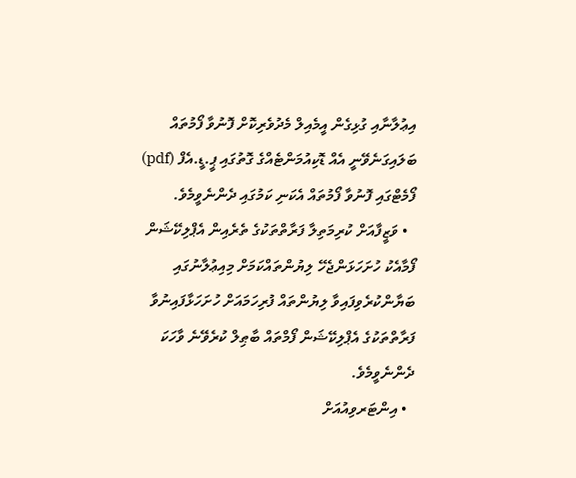އިޢުލާނާއި ގުޅިގެން އީމެއިލް މެދުވެރިކޮށް ފޮނުވާ ފޯމުތައް ބަލައިގަނެވޭނީ އެއް ޑޮކިއުމަންޓެއްގެ ގޮތުގައި ޕީ.ޑީ.އެފް (pdf) ފޯމެޓްގައި ފޮނުވާ ފޯމުތައް އެކަނި ކަމުގައި ދެންނެވީމެވެ.
  • ވަޒީފާއަށް ކުރިމަތިލާ ފަރާތްތަކުގެ ތެރެއިން އެޕްލިކޭޝަން ފޯމާއެކު ހުށަހަޅަންޖެހޭ ލިޔުންތައްކަމަށް މިއިޢުލާނުގައި ބަޔާންކުރެވިފައިވާ ލިޔުންތައް ފުރިހަމައަށް ހުށަހަޅާފައިނުވާ ފަރާތްތަކުގެ އެޕްލިކޭޝަން ފޯމްތައް ބާޠިލް ކުރެވޭނެ ވާހަކަ ދެންނެވީމެވެ.
  • އިންޓަރވިއުއަށް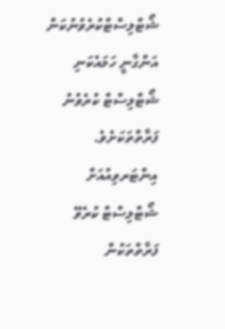ޝޯޓްލިސްޓްކުރެވުނުކަން އަންގާނީ ހަމައެކަނި ޝޯޓްލިސްޓް ކުރެވުނު ފަރާތްތަކަށެވެ. އިންޓަރވިއުއަށް ޝޯޓްލިސްޓް ކުރެވޭ ފަރާތްތަކުން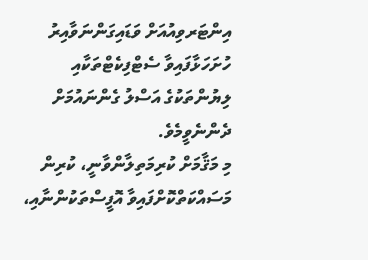އިންޓަރވިއުއަށް ވަޑައިގަންނަވާއިރު ހުށަހަޅާފައިވާ ސެޓްފިކެޓްތަކާއި ލިޔުންތަކުގެ އަސްލު ގެންނައުމަށް ދެންނެވީމެވެ.
މި މަޤާމަށް ކުރިމަތިލާންވާނީ، ކުރިން މަސައްކަތްކޮށްފައިވާ އޮފީސްތަކުންނާއި،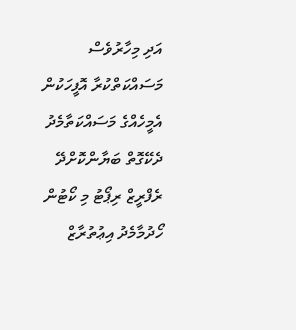އަދި މިހާރުވެސް މަސައްކަތްކުރާ އޮފީހަކުން އެމީހެއްގެ މަސައްކަތާމެދު ދެކޭގޮތް ބަޔާންކޮށްދޭ ރެފްރީޒް ރިޕޯޓު މި ކޯޓުން ހޯދުމާމެދު އިޢުތުރާޒް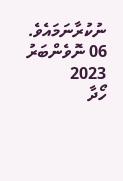ނުކުރާނަމައެވެ.
06 ނޮވެންބަރު 2023
ހޯދާ